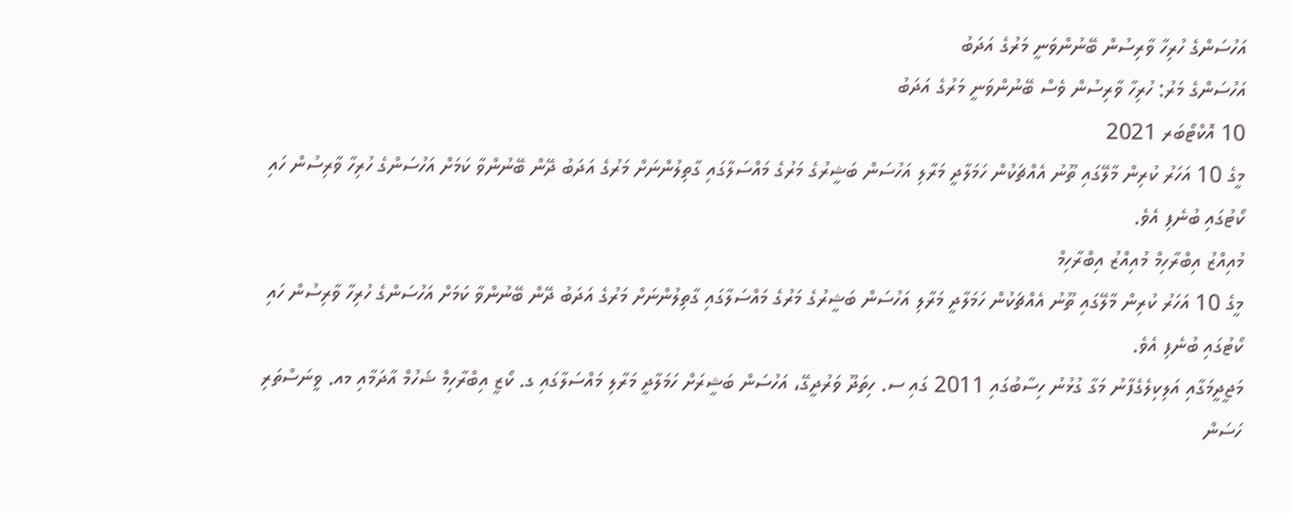އަހުސަންގެ ހުރިހާ ވާރިސުން ބޭނުންވަނީ މަރުގެ އަދަބު
އަހުސަންގެ މަރު: ހުރިހާ ވާރިސުން ވެސް ބޭނުންވަނީ މަރުގެ އަދަބު
10 އޮކްޓޯބަރ 2021
މީގެ 10 އަހަރު ކުރިން މާލޭގައި ތޫނު އެއްޗަކުން ހަމަލާދީ މަރާލި އަހުސަން ބަޝީރުގެ މަރުގެ މައްސަލާގައި ގާތިލުންނަށް މަރުގެ އަދަބު ދޭން ބޭނުންވާ ކަމަށް އަހުސަންގެ ހުރިހާ ވާރިސުން ހައި ކޯޓުގައި ބުނެފި އެވެ.
މުއިއްޒު އިބްރާހިމް މުއިއްޒު އިބްރާހިމް
މީގެ 10 އަހަރު ކުރިން މާލޭގައި ތޫނު އެއްޗަކުން ހަމަލާދީ މަރާލި އަހުސަން ބަޝީރުގެ މަރުގެ މައްސަލާގައި ގާތިލުންނަށް މަރުގެ އަދަބު ދޭން ބޭނުންވާ ކަމަށް އަހުސަންގެ ހުރިހާ ވާރިސުން ހައި ކޯޓުގައި ބުނެފި އެވެ.
މަޖީދީމަގާއި އަލިކިލެގެފާނު މަގާ ގުޅުނު ހިސާބުގައި 2011 ގައި ސ. ހިތަދޫ ވަރުދީގޭ، އަހުސަން ބަޝީރަށް ހަމަލާދީ މަރާލި މައްސަލާގައި ގ. ކޯޒީ އިބްރާހިމް ޝަހުމް އާދަމާއި މއ. ވީނަސްތަރި ހަސަން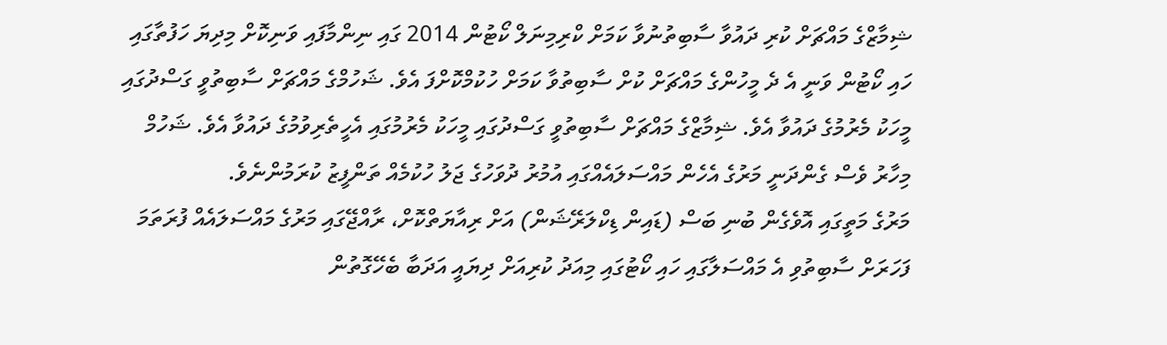ޝިމާޒްގެ މައްޗަށް ކުރި ދައުވާ ސާބިތުނުވާ ކަމަށް ކްރިމިނަލް ކޯޓުން 2014 ގައި ނިންމާފައި ވަނިކޮށް މިދިޔަ ހަފުތާގައި ހައި ކޯޓުން ވަނީ އެ ދެ މީހުންގެ މައްޗަށް ކުށް ސާބިތުވާ ކަމަށް ހުކުމްކޮށްފަ އެވެ. ޝަހުމްގެ މައްޗަށް ސާބިތުވީ ގަސްދުގައި މީހަކު މެރުމުގެ ދައުވާ އެވެ. ޝިމާޒްގެ މައްޗަށް ސާބިތުވީ ގަސްދުގައި މީހަކު މެރުމުގައި އެހީތެރިވުމުގެ ދައުވާ އެވެ. ޝަހުމް މިހާރު ވެސް ގެންދަނީ މަރުގެ އެހެން މައްސަލައެއްގައި އުމުރު ދުވަހުގެ ޖަލު ހުކުމެއް ތަންފީޒު ކުރަމުންނެވެ.
މަރުގެ މަތީގައި އޮވެގެން ބުނި ބަސް (ޑައިން ޑިކްލަރޭޝަން) އަށް ރިއާޔަތްކޮށް، ރާއްޖޭގައި މަރުގެ މައްސަލައެއް ފުރަތަމަ ފަހަރަށް ސާބިތުވި އެ މައްސަލާގައި ހައި ކޯޓުގައި މިއަދު ކުރިއަށް ދިޔައީ އަދަބާ ބެހޭގޮތުން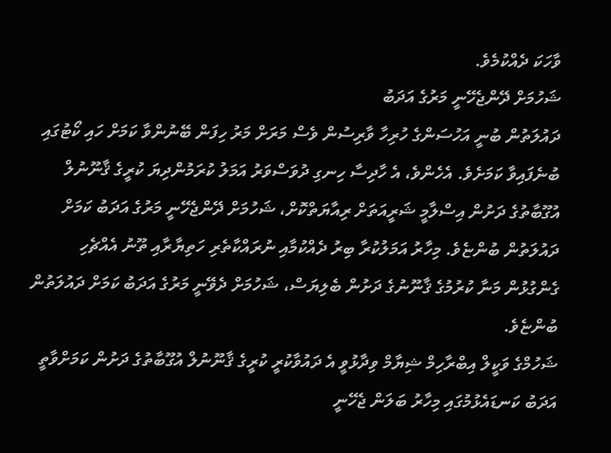ވާހަކަ ދެއްކުމެވެ.
ޝަހުމަށް ދޭންޖެހޭނީ މަރުގެ އަދަބު
ދައުލަތުން ބުނީ އަހުސަންގެ ހުރިހާ ވާރިސުން ވެސް މަރަށް މަރު ހިފަން ބޭނުންވާ ކަމަށް ހައި ކޯޓުގައި ބުނެފައިވާ ކަމަށެވެ. އެހެންވެ، އެ ހާދިސާ ހިނގި ދުވަސްވަރު އަމަލު ކުރަމުންދިޔަ ކުރީގެ ޤާނޫނުލް އުގޫބާތުގެ ދަށުން އިސްލާމީ ޝަރީއަތަށް ރިއާޔަތްކޮށް، ޝަހުމަށް ދޭންޖެހޭނީ މަރުގެ އަދަބު ކަމަށް ދައުލަތުން ބުންޏެވެ. މިހާރު އަމަލުކުރާ ބިރު ދެއްކުމާއި ނުރައްކާތެރި ހަތިޔާރާއި ތޫނު އެއްޗެހި ގެންގުޅުން މަނާ ކުރުމުގެ ޤާނޫނުގެ ދަށުން ބެލިޔަސް، ޝަހުމަށް ދެވޭނީ މަރުގެ އަދަބު ކަމަށް ދައުލަތުން ބުންޏެވެ.
ޝަހުމްގެ ވަކީލް އިބްރާހިމް ޝިޔާމް ވިދާޅުވީ އެ ދައުވާކުރީ ކުރީގެ ޤާނޫނުލް އުގޫބާތުގެ ދަށުން ކަމަށްވާތީ އަދަބު ކަނޑައެޅުމުގައި މިހާރު ބަލަން ޖެހޭނީ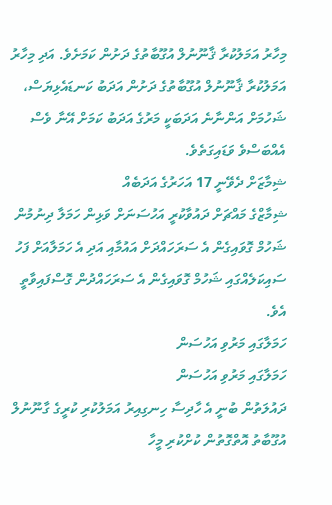މިހާރު އަމަލުކުރާ ޤާނޫނުލް އުގޫބާތުގެ ދަށުން ކަމަށެވެ. އަދި މިހާރު އަމަލުކުރާ ޤާނޫނުލް އުގޫބާތުގެ ދަށުން އަދަބު ކަނޑައެޅިޔަސް، ޝަހުމަށް އަންނާނެ އަދަބަކީ މަރުގެ އަދަބު ކަމަށް އޭނާ ވެސް އެއްބަސްވެ ވަޑައިގަތެވެ.
ޝިމާޒަށް ދެވޭނީ 17 އަހަރުގެ އަދަބެއް
ޝިމާޒްގެ މައްޗަށް ދައުވާކުރީ އަހުސަނަށް ވަޅިން ހަމަލާ ދިނުމުން ޝަހުމް ގޮވައިގެން އެ ސަރަހައްދަށް އައުމާއި އަދި އެ ހަމަލާއަށް ފަހު ސައިކަލެއްގައި ޝަހުމް ގޮވައިގެން އެ ސަރަހައްދުން ގޮސްފައިވާތީ އެވެ.
ހަމަލާގައި މަރުވި އަހުސަން
ހަމަލާގައި މަރުވި އަހުސަން
ދައުލަތުން ބުނީ އެ ހާދިސާ ހިނގިއިރު އަމަލުކުރި ކުރީގެ ގާނޫނުލް އުގޫބާތު އޮތްގޮތުން ކުށްކުރި މީހާ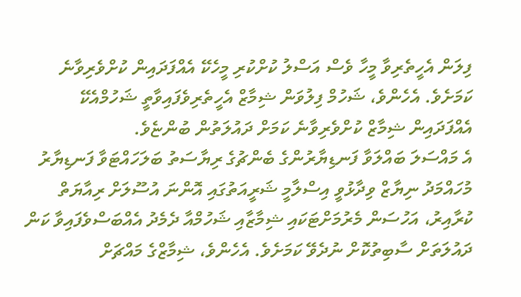ފިލަން އެހީތެރިވާ މީހާ ވެސް އަސްލު ކުށްކުރި މީހެކޭ އެއްފަދައިން ކުށްވެރިވާނެ ކަމަށެވެ. އެހެންވެ، ޝަހުމް ފިލުވަން ޝިމާޒް އެހީތެރިވެފައިވާތީ ޝަހުމްއެކޭ އެއްފަދައިން ޝިމާޒް ކުށްވެރިވާނެ ކަމަށް ދައުލަތުން ބުންޏެވެ.
އެ މައްސަލަ ބައްލަވާ ފަނޑިޔާރުންގެ ބެންޗުގެ ރިޔާސަތު ބަލަހައްޓަވާ ފަނޑިޔާރު މުހައްމަދު ނިޔާޒް ވިދާޅުވީ އިސްލާމީ ޝަރީއަތުގައި އޮންނަ އުސޫލަށް ރިއާޔަތް ކުރާއިރު، އަހުސަން މެރުމަށްޓަކައި ޝިމާޒާއި ޝަހުމްއާ ދެމެދު އެއްބަސްވެފައިވާ ކަން ދައުލަތަށް ސާބިތުކޮށް ނުދެވޭ ކަމަށެވެ. އެހެންވެ، ޝިމާޒްގެ މައްޗަށް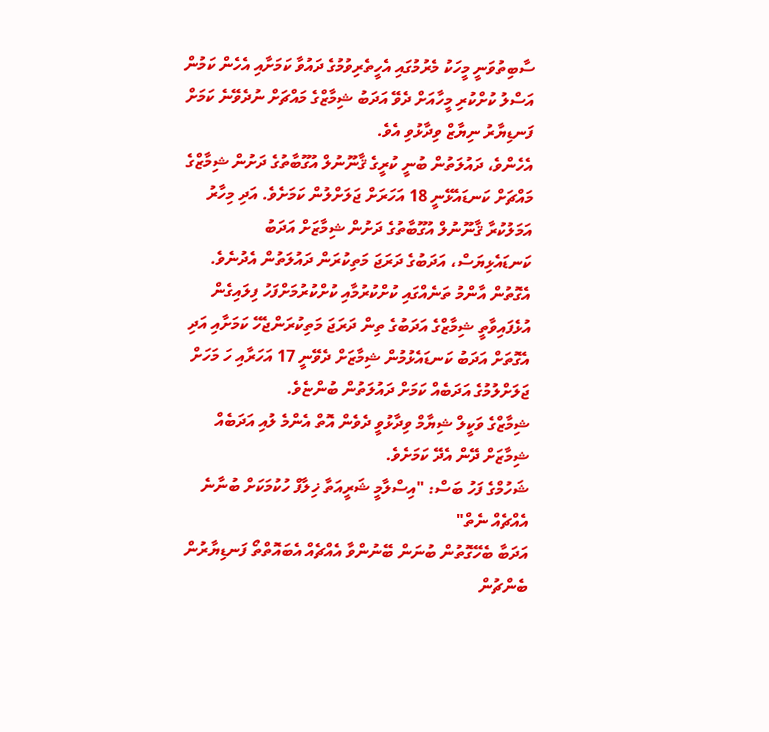ސާބިތުވަނީ މީހަކު މެރުމުގައި އެހީތެރިވުމުގެ ދައުވާ ކަމަށާއި އެހެން ކަމުން އަސްލު ކުށްކުރި މީހާއަށް ދެވޭ އަދަބު ޝިމާޒްގެ މައްޗަށް ނުދެވޭނެ ކަމަށް ފަނޑިޔާރު ނިޔާޒް ވިދާޅުވި އެވެ.
އެހެންވެ، ދައުލަތުން ބުނީ ކުރީގެ ޤާނޫނުލް އުގޫބާތުގެ ދަށުން ޝިމާޒްގެ މައްޗަށް ކަނޑައެޅޭނީ 18 އަހަރަށް ޖަލަށްލުން ކަމަށެވެ. އަދި މިހާރު އަމަލުކުރާ ޤާނޫނުލް އުގޫބާތުގެ ދަށުން ޝިމާޒަށް އަދަބު ކަނޑައެޅިޔަސް، އަދަބުގެ ދަރަޖަ މަތިކުރަން ދައުލަތުން އެދުނެވެ. އެގޮތުން އާންމު ތަނެއްގައި ކުށްކުރުމާއި ކުށްކުރުމަށްފަހު ފިލައިގެން އުޅެފައިވާތީ ޝިމާޒްގެ އަދަބުގެ ތިން ދަރަޖަ މަތިކުރަންޖެހޭ ކަމަށާއި އަދި އެގޮތަށް އަދަބު ކަނޑައެޅުމުން ޝިމާޒަށް ދެވޭނީ 17 އަހަރާއި ހަ މަހަށް ޖަލަށްލުމުގެ އަދަބެއް ކަމަށް ދައުލަތުން ބުންޏެވެ.
ޝިމާޒްގެ ވަކީލް ޝިޔާމް ވިދާޅުވީ ދެވެން އޮތް އެންމެ ލުއި އަދަބެއް ޝިމާޒަށް ދޭން އެދޭ ކަމަށެވެ.
ޝަހުމްގެ ފަހު ބަސް: "އިސްލާމީ ޝަރީއަތާ ޚިލާފް ހުކުމަކަށް ބުނާނެ އެއްޗެއް ނެތް"
އަދަބާ ބެހޭގޮތުން ބުނަން ބޭނުންވާ އެއްޗެއް އެބައޮތްތޯ ފަނޑިޔާރުން ބެންޗުން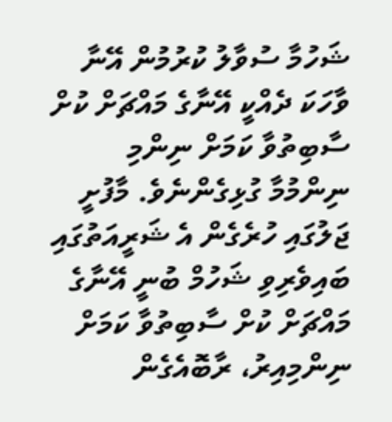ޝަހުމާ ސުވާލު ކުރުމުން އޭނާ ވާހަކަ ދެއްކީ އޭނާގެ މައްޗަށް ކުށް ސާބިތުވާ ކަމަށް ނިންމި ނިންމުމާ ގުޅިގެންނެވެ. މާފުށީ ޖަލުގައި ހުރެގެން އެ ޝަރީއަތުގައި ބައިވެރިވި ޝަހުމް ބުނީ އޭނާގެ މައްޗަށް ކުށް ސާބިތުވާ ކަމަށް ނިންމިއިރު، ރާބޮއެގެން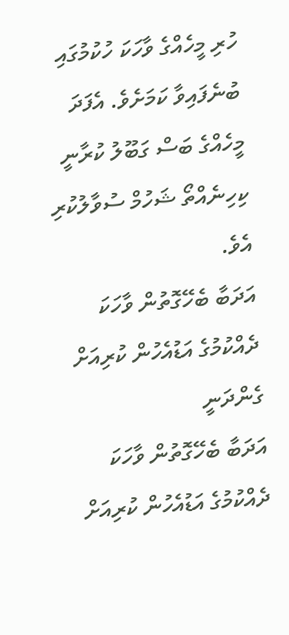ހުރި މީހެއްގެ ވާހަކަ ހުކުމުގައި ބުނެފައިވާ ކަމަށެވެ. އެފަދަ މީހެއްގެ ބަސް ގަބޫލު ކުރާނީ ކިހިނެއްތޯ ޝަހުމް ސުވާލުކުރި އެވެ.
އަދަބާ ބެހޭގޮތުން ވާހަކަ ދެއްކުމުގެ އަޑުއެހުން ކުރިއަށް ގެންދަނީ
އަދަބާ ބެހޭގޮތުން ވާހަކަ ދެއްކުމުގެ އަޑުއެހުން ކުރިއަށް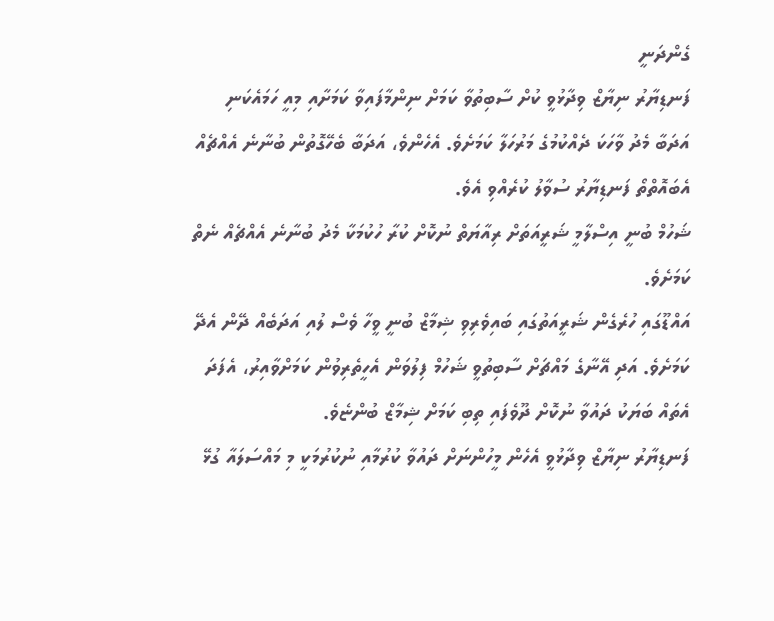ގެންދަނީ
ފަނޑިޔާރު ނިޔާޒް ވިދާޅުވީ ކުށް ސާބިތުވާ ކަމަށް ނިންމާފައިވާ ކަމަށާއި މިއީ ހަމައެކަނި އަދަބާ މެދު ވާހަކަ ދެއްކުމުގެ މަރުހަލާ ކަމަށެވެ. އެހެންވެ، އަދަބާ ބެހޭގޮތުން ބުނާނެ އެއްޗެއް އެބައޮތްތޯ ފަނޑިޔާރު ސުވާލު ކުރެއްވި އެވެ.
ޝަހުމް ބުނީ އިސްލާމީ ޝަރީއަތަށް ރިއާޔަތް ނުކޮށް ކުރާ ހުކުމަކާ މެދު ބުނާނެ އެއްޗެއް ނެތް ކަމަށެވެ.
އައްޑޫގައި ހުރެގެން ޝަރީއަތުގައި ބައިވެރިވި ޝިމާޒް ބުނީ ވީހާ ވެސް ލުއި އަދަބެއް ދޭން އެދޭ ކަމަށެވެ. އަދި އޭނާގެ މައްޗަށް ސާބިތުވީ ޝަހުމް ފިލުވަން އެހީތެރިވުން ކަމަށްވާއިރު، އެފަދަ އެތައް ބަޔަކު ދައުވާ ނުކޮށް ދޫވެފައި ތިބި ކަމަށް ޝިމާޒް ބުންޏެވެ.
ފަނޑިޔާރު ނިޔާޒް ވިދާޅުވީ އެހެން މީހުންނަށް ދައުވާ ކުރުމާއި ނުކުރުމަކީ މި މައްސަލައާ ގުޅޭ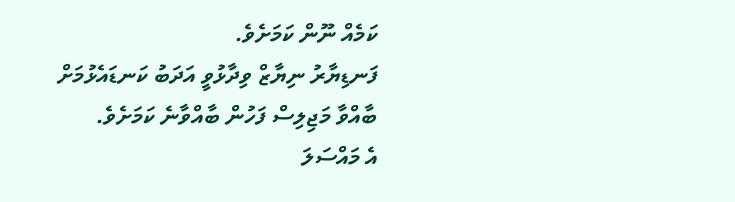ކަމެއް ނޫން ކަމަށެވެ.
ފަނޑިޔާރު ނިޔާޒް ވިދާޅުވީ އަދަބު ކަނޑައެޅުމަށް ބާއްވާ މަޖިލިސް ފަހުން ބާއްވާނެ ކަމަށެވެ.
އެ މައްސަލަ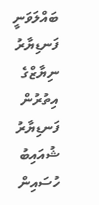ބައްލަވަނީ ފަނޑިޔާރު ނިޔާޒްގެ އިތުރުން ފަނޑިޔާރު ޝުއައިބު ހުސައިން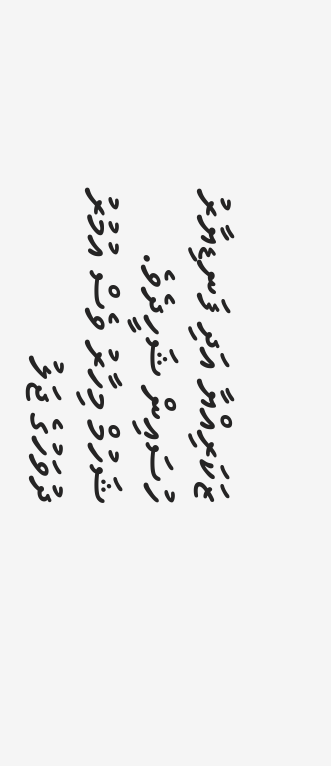ޒަކަރިއްޔާ އަދި ފަނޑިޔާރު ހުސައިން ޝަހީދެވެ.
ޝަހުމް މިހާރު ވެސް އުމުރު ދުވަހުގެ ޖަލު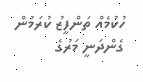ހުކުމެއް ތަންފީޒު ކުރަމުން ގެންދަނީ މަރުގެ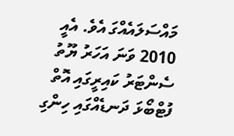މައްސަލައެއްގަ އެވެ. އެއީ 2010 ވަނަ އަހަރު ޔޫތު ސެންޓަރު ކައިރީގައި އޮތް ފުޓްބޯޅަ ދަނޑެއްގައި ހިންގި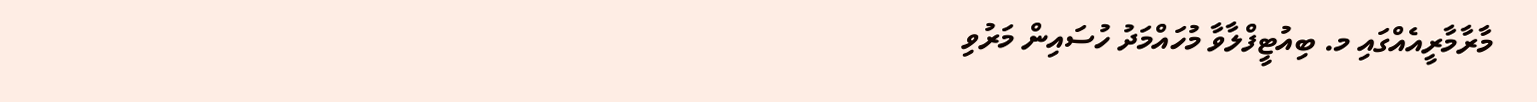މާރާމާރީއެއްގައި މ. ބިއުޓީފްލާވާ މުހައްމަދު ހުސައިން މަރުވި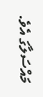މައްސަލާގަ އެވެ.